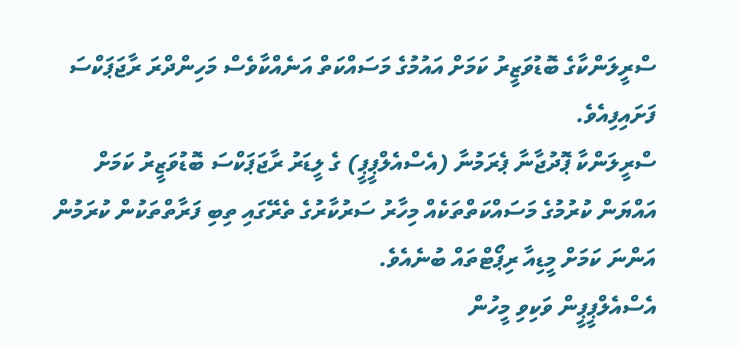ސްރީލަންކާގެ ބޮޑުވަޒީރު ކަމަށް އައުމުގެ މަސައްކަތް އަނެއްކާވެސް މަހިންދްރަ ރާޖަޕަކްސަ ފަށައިފިއެވެ.
ސްރީލަންކާ ޕޮދުޖާނާ ޕެރަމުނާ (އެސްއެލްޕީޕީ) ގެ ލީޑަރު ރާޖަޕަކްސަ ބޮޑުވަޒީރު ކަމަށް އައްޔަން ކުރުމުގެ މަސައްކަތްތަކެއް މިހާރު ސަރުކާރުގެ ތެރޭގައި ތިބި ފަރާތްތަކުން ކުރަމުން އަންނަ ކަމަށް މީޑިއާ ރިޕޯޓްތައް ބުނެއެވެ.
އެސްއެލްޕީޕީން ވަކިވި މީހުން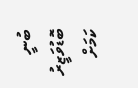ބުނީ ބޮޑުވަޒީރު ކަމަށް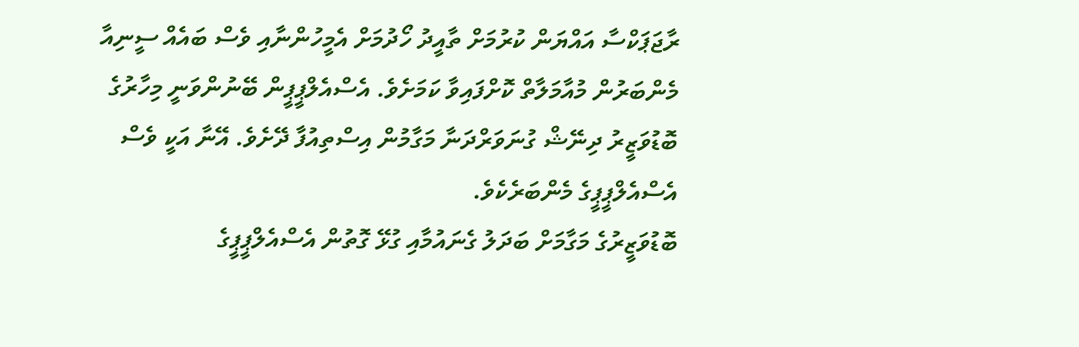ރާޖަޕަކްސާ އައްޔަން ކުރުމަށް ތާއީދު ހޯދުމަށް އެމީހުންނާއި ވެސް ބައެއް ސީނިއާ މެންބަރުން މުއާމަލާތް ކޮށްފައިވާ ކަމަށެވެ. އެސްއެލްޕީޕީން ބޭނުންވަނީ މިހާރުގެ ބޮޑުވަޒީރު ދިނޭޝް ގުނަވަރްދަނާ މަގާމުން އިސްތިއުފާ ދޭށެވެ. އޭނާ އަކީ ވެސް އެސްއެލްޕީޕީގެ މެންބަރެކެވެ.
ބޮޑުވަޒީރުގެ މަގާމަށް ބަދަލު ގެނައުމާއި ގުޅޭ ގޮތުން އެސްއެލްޕީޕީގެ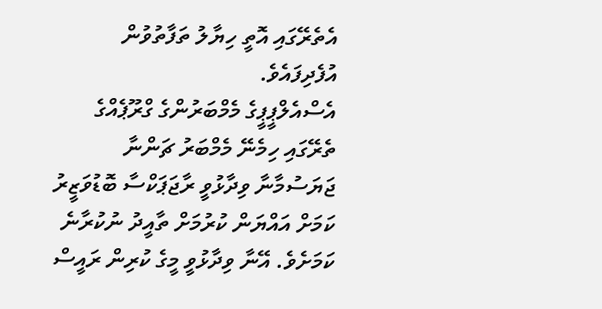އެތެރޭގައި އޮތީ ހިޔާލު ތަފާތުވުން އުފެދިފައެވެ.
އެސްއެލްޕީޕީގެ މެމްބަރުންގެ ގްރޫޕެއްގެ ތެރޭގައި ހިމެނޭ މެމްބަރު ޗަންނާ ޖަޔަސުމާނާ ވިދާޅުވީ ރާޖަޕަކްސާ ބޮޑުވަޒީރު ކަމަށް އައްޔަން ކުރުމަށް ތާއީދު ނުކުރާނެ ކަމަށެވެ. އޭނާ ވިދާޅުވީ މީގެ ކުރިން ރައީސް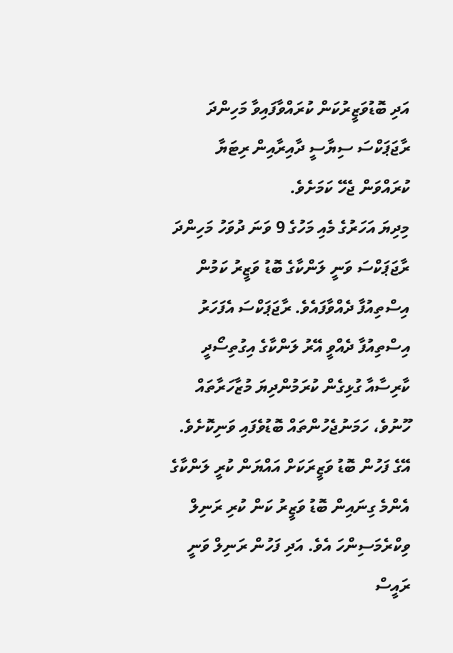އަދި ބޮޑުވަޒީރުކަން ކުރައްވާފައިވާ މަހިންދަ ރާޖަޕަކްސަ ސިޔާސީ ދާއިރާއިން ރިޓަޔާ ކުރައްވަން ޖެހޭ ކަމަށެވެ.
މިދިޔަ އަހަރުގެ މެއި މަހުގެ 9 ވަނަ ދުވަހު މަހިންދަ ރާޖަޕަކްސަ ވަނީ ލަންކާގެ ބޮޑު ވަޒީރު ކަމުން އިސްތިއުފާ ދެއްވާފައެވެ. ރާޖަޕަކްސަ އެފަހަރު އިސްތިއުފާ ދެއްވީ އޭރު ލަންކާގެ އިގުތިސޯދީ ކާރިސާއާ ގުޅިގެން ކުރަމުންދިޔަ މުޒާހަރާތައް ހޫނުވެ، ހަމަނުޖެހުންތައް ބޮޑުވެފައި ވަނިކޮށެވެ.
އޭގެ ފަހުން ބޮޑު ވަޒީރަކަށް އައްޔަން ކުރީ ލަންކާގެ އެންމެ ގިނައިން ބޮޑު ވަޒީރު ކަން ކުރި ރަނިލް ވިކްރެމަސިންހަ އެވެ. އަދި ފަހުން ރަނިލް ވަނީ ރައީސް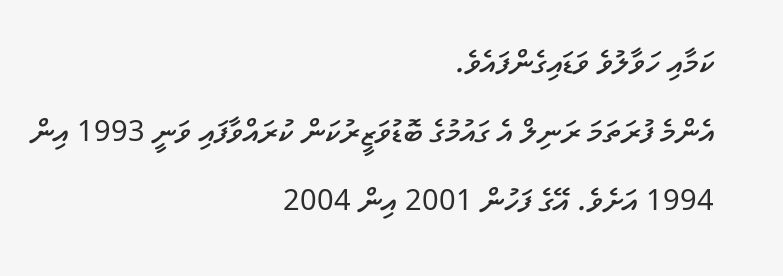ކަމާއި ހަވާލުވެ ވަޑައިގެންފައެވެ.
އެންމެ ފުރަތަމަ ރަނިލް އެ ގައުމުގެ ބޮޑުވަޒީރުކަން ކުރައްވާފައި ވަނީ 1993 އިން 1994 އަށެވެ. އޭގެ ފަހުން 2001 އިން 2004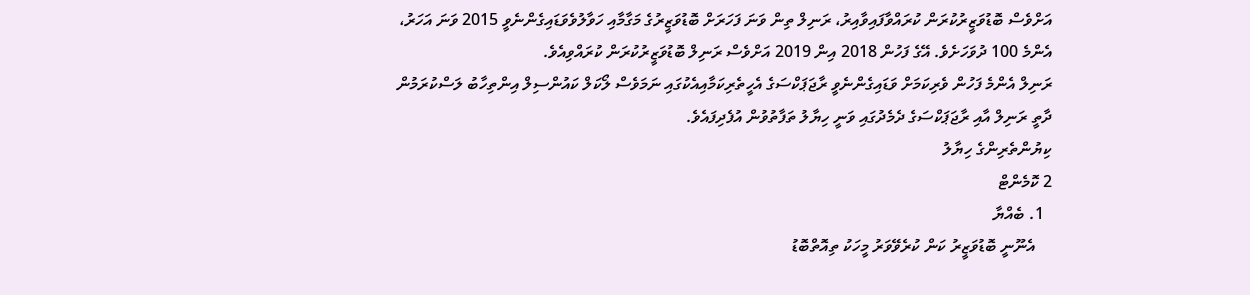އަށްވެސް ބޮޑުވަޒީރުކުރަން ކުރައްވާފައިވާއިރު، ރަނިލް ތިން ވަނަ ފަހަރަށް ބޮޑުވަޒީރުގެ މަގާމާއި ހަވާލުވެވަޑައިގެންނެވީ 2015 ވަނަ އަހަރު، އެންމެ 100 ދުވަހަށެވެ. އޭގެ ފަހުން 2018 އިން 2019 އަށްވެސް ރަނިލް ބޮޑުވަޒީރުކުރަން ކުރައްވިއެވެ.
ރަނިލް އެންމެ ފަހުން ވެރިކަމަށް ވަޑައިގެންނެވީ ރާޖަޕަކްސަގެ އެހީތެރިކަމާއިއެކުގައި ނަމަވެސް ލޯކަލް ކައުންސިލް އިންތިހާބު ލަސްކުރަމުން ދާތީ ރަނިލް އާއި ރާޖަޕަކްސަގެ ދެމެދުގައި ވަނީ ހިޔާލު ތަފާތުވުން އުފެދިފައެވެ.
ކިޔުންތެރިންގެ ހިޔާލު
2 ކޮމެންޓް
  1. ބެއްޔާ
    އެނޫނީ ބޮޑުވަޒީރު ކަން ކުރެވޭވަރު މީހަކު ތިއޮތްބޮޑު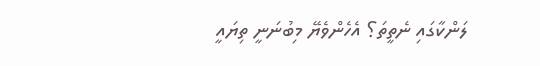ލަންކާގައި ނެތީތަ؟ އެހެންވެޔޭ މިބުނަނީ ތިޔައީ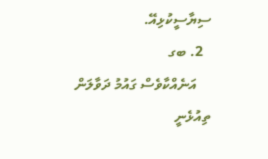ސިޔާސީކުޅިއޭ.
  2. ބގ
    އަނެއްކާވެސް ގައުމު ދަވާލަން ތިއުޅެނީ